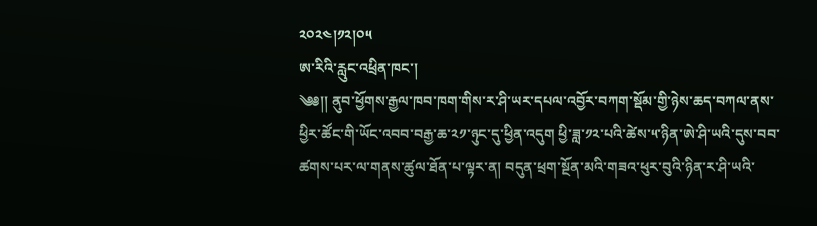༢༠༢༤།༡༢།༠༥
ཨ་རིའི་རླུང་འཕྲིན་ཁང་།
༄༅།། ནུབ་ཕྱོགས་རྒྱལ་ཁབ་ཁག་གིས་ར་ཤི་ཡར་དཔལ་འབྱོར་བཀག་སྡོམ་གྱི་ཉེས་ཆད་བཀལ་ནས་ཕྱིར་ཚོང་གི་ཡོང་འབབ་བརྒྱ་ཆ་༢༡་ཉུང་དུ་ཕྱིན་འདུག ཕྱི་ཟླ་༡༢་པའི་ཚེས་༥་ཉིན་ཨེ་ཤི་ཡའི་དུས་བབ་ཚགས་པར་ལ་གནས་ཚུལ་ཐོན་པ་ལྟར་ན། བདུན་ཕྲག་སྔོན་མའི་གཟའ་ཕུར་བུའི་ཉིན་ར་ཤི་ཡའི་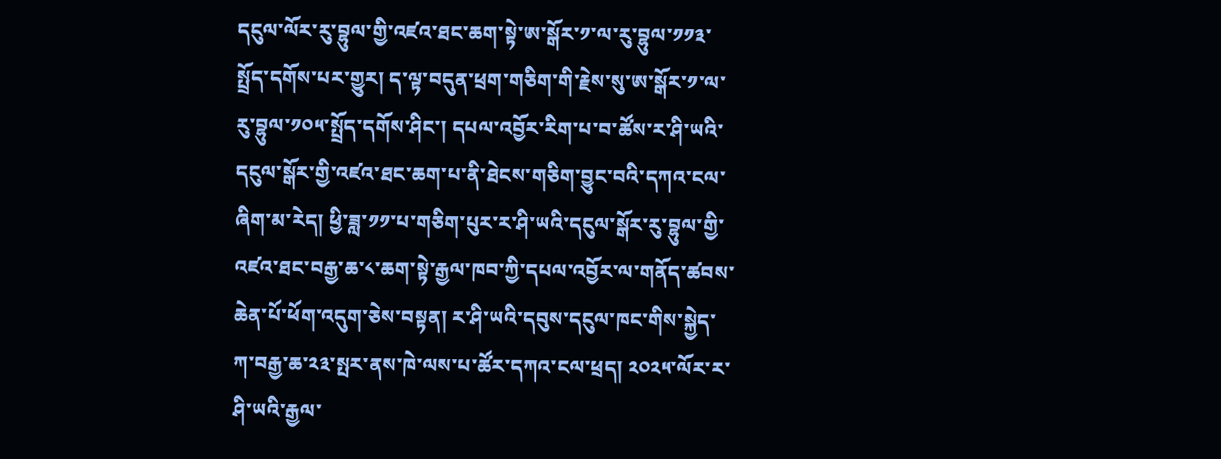དངུལ་ལོར་རུ་བྷུལ་གྱི་འཛའ་ཐང་ཆག་སྟེ་ཨ་སྒོར་༡་ལ་རུ་བྷུལ་༡༡༣་སྤྲོད་དགོས་པར་གྱུར། ད་ལྟ་བདུན་ཕྲག་གཅིག་གི་རྗེས་སུ་ཨ་སྒོར་༡་ལ་རུ་བྷུལ་༡༠༥་སྤྲོད་དགོས་ཤིང་། དཔལ་འབྱོར་རིག་པ་བ་ཚོས་ར་ཤི་ཡའི་དངུལ་སྒོར་གྱི་འཛའ་ཐང་ཆག་པ་ནི་ཐེངས་གཅིག་བྱུང་བའི་དཀའ་ངལ་ཞིག་མ་རེད། ཕྱི་ཟླ་༡༡་པ་གཅིག་པུར་ར་ཤི་ཡའི་དངུལ་སྒོར་རུ་བྷུལ་གྱི་འཛའ་ཐང་བརྒྱ་ཆ་༨་ཆག་སྟེ་རྒྱལ་ཁབ་ཀྱི་དཔལ་འབྱོར་ལ་གནོད་ཚབས་ཆེན་པོ་ཕོག་འདུག་ཅེས་བསྟན། ར་ཤི་ཡའི་དབུས་དངུལ་ཁང་གིས་སྐྱེད་ཀ་བརྒྱ་ཆ་༢༣་སྤར་ནས་ཁེ་ལས་པ་ཚོར་དཀའ་ངལ་ཕྲད། ༢༠༢༥་ལོར་ར་ཤི་ཡའི་རྒྱལ་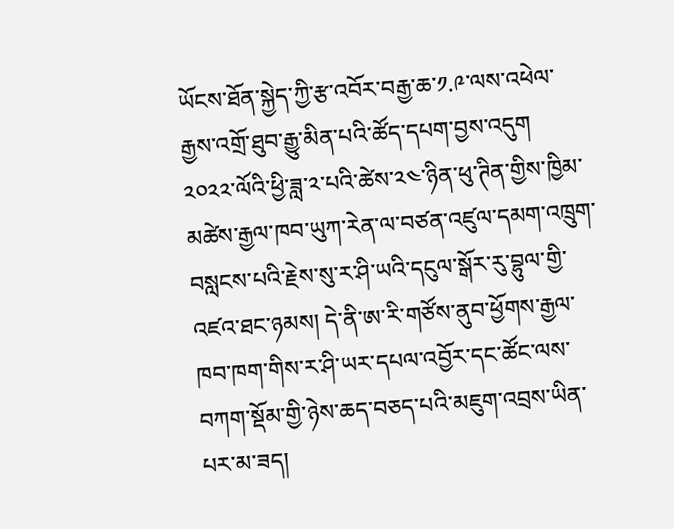ཡོངས་ཐོན་སྐྱེད་ཀྱི་རྩ་འབོར་བརྒྱ་ཆ་༡.༩་ལས་འཕེལ་རྒྱས་འགྲོ་ཐུབ་རྒྱུ་མིན་པའི་ཚོད་དཔག་བྱས་འདུག
༢༠༢༢་ལོའི་ཕྱི་ཟླ་༢་པའི་ཚེས་༢༤་ཉིན་ཕུ་ཊིན་གྱིས་ཁྱིམ་མཚེས་རྒྱལ་ཁབ་ཡུཀ་རེན་ལ་བཙན་འཛུལ་དམག་འཁྲུག་བསླངས་པའི་རྗེས་སུ་ར་ཤི་ཡའི་དངུལ་སྒོར་རུ་བྷུལ་གྱི་འཛའ་ཐང་ཉམས། དེ་ནི་ཨ་རི་གཙོས་ནུབ་ཕྱོགས་རྒྱལ་ཁབ་ཁག་གིས་ར་ཤི་ཡར་དཔལ་འབྱོར་དང་ཚོང་ལས་བཀག་སྡོམ་གྱི་ཉེས་ཆད་བཅད་པའི་མཇུག་འབྲས་ཡིན་པར་མ་ཟད།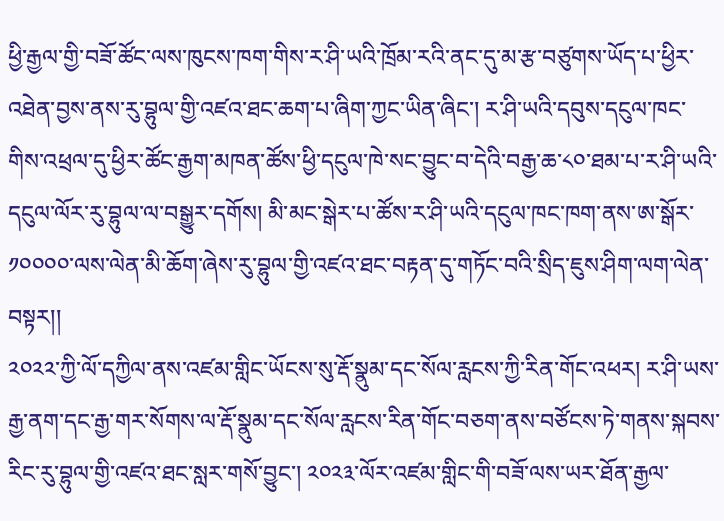ཕྱི་རྒྱལ་གྱི་བཟོ་ཚོང་ལས་ཁུངས་ཁག་གིས་ར་ཤི་ཡའི་ཁྲོམ་རའི་ནང་དུ་མ་རྩ་བཙུགས་ཡོད་པ་ཕྱིར་འཐེན་བྱས་ནས་རུ་བྷུལ་གྱི་འཛའ་ཐང་ཆག་པ་ཞིག་ཀྱང་ཡིན་ཞིང་། ར་ཤི་ཡའི་དབུས་དངུལ་ཁང་གིས་འཕྲལ་དུ་ཕྱིར་ཚོང་རྒྱག་མཁན་ཚོས་ཕྱི་དངུལ་ཁེ་སང་བྱུང་བ་དེའི་བརྒྱ་ཆ་༨༠་ཐམ་པ་ར་ཤི་ཡའི་དངུལ་ལོར་རུ་བྷུལ་ལ་བསྒྱུར་དགོས། མི་མང་སྒེར་པ་ཚོས་ར་ཤི་ཡའི་དངུལ་ཁང་ཁག་ནས་ཨ་སྒོར་༡༠༠༠༠་ལས་ལེན་མི་ཆོག་ཞེས་རུ་བྷུལ་གྱི་འཛའ་ཐང་བརྟན་དུ་གཏོང་བའི་སྲིད་ཇུས་ཤིག་ལག་ལེན་བསྟར།།
༢༠༢༢་ཀྱི་ལོ་དཀྱིལ་ནས་འཛམ་གླིང་ཡོངས་སུ་རྡོ་སྣུམ་དང་སོལ་རླངས་ཀྱི་རིན་གོང་འཕར། ར་ཤི་ཡས་རྒྱ་ནག་དང་རྒྱ་གར་སོགས་ལ་རྡོ་སྣུམ་དང་སོལ་རླངས་རིན་གོང་བཅག་ནས་བཙོངས་ཏེ་གནས་སྐབས་རིང་རུ་བྷུལ་གྱི་འཛའ་ཐང་སླར་གསོ་བྱུང་། ༢༠༢༣་ལོར་འཛམ་གླིང་གི་བཟོ་ལས་ཡར་ཐོན་རྒྱལ་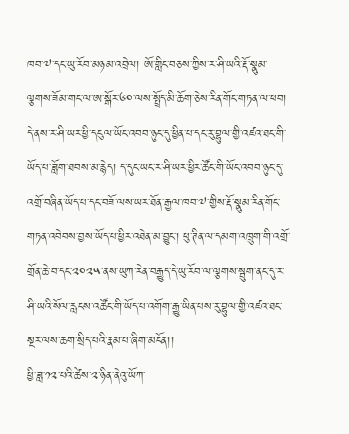ཁབ་༧་དང་ཡུ་རོབ་མཉམ་འབྲེལ། ཨོ་གླིང་བཅས་ཀྱིས་ར་ཤི་ཡའི་རྡོ་སྣུམ་ལྕགས་ཟོམ་གང་ལ་ཨ་སྒོར་༦༠་ལས་སྤྲོད་མི་ཆོག་ཅེས་རིན་གོང་གཏན་ལ་ཕབ། དེ་ནས་ར་ཤི་ཡར་ཕྱི་དངུལ་ཡོང་འབབ་ཉུང་དུ་ཕྱིན་པ་དང་རུ་བྷུལ་གྱི་འཛའ་ཐང་གི་ཡོད་པ་ཟློག་ཐབས་མ་རྙེད། ད་དུང་ཡང་ར་ཤི་ཡར་ཕྱིར་ཚོང་གི་ཡོང་འབབ་ཉུང་དུ་འགྲོ་བཞིན་ཡོད་པ་དང་བཟོ་ལས་ཡར་ཐོན་རྒྱལ་ཁབ་༧་གྱིས་རྡོ་སྣུམ་རིན་གོང་གཏན་འབེབས་བྱས་ཡོད་པ་ཕྱིར་འཐེན་མ་བྱུང་། ཕུ་ཊིན་ལ་དམག་འཁྲུག་གི་འགྲོ་གྲོན་ཆེ་བ་དང་༢༠༢༥་ནས་ཡུཀ་རེན་བརྒྱུད་དེ་ཡུ་རོབ་ལ་ལྕགས་སྦུག་ནང་དུ་ར་ཤི་ཡའི་སོལ་རླངས་འཚོང་གི་ཡོད་པ་འགོག་རྒྱུ་ཡིན་པས་རུ་བྷུལ་གྱི་འཛའ་ཐང་སྔར་ལས་ཆག་སྲིད་པའི་རྣམ་པ་ཞིག་མངོན།།
ཕྱི་ཟླ་༡༢་པའི་ཚེས་༢་ཉིན་ནེའུ་ཡོཀ་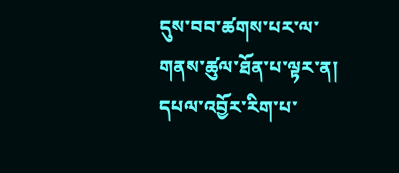དུས་བབ་ཚགས་པར་ལ་གནས་ཚུལ་ཐོན་པ་ལྟར་ན། དཔལ་འབྱོར་རིག་པ་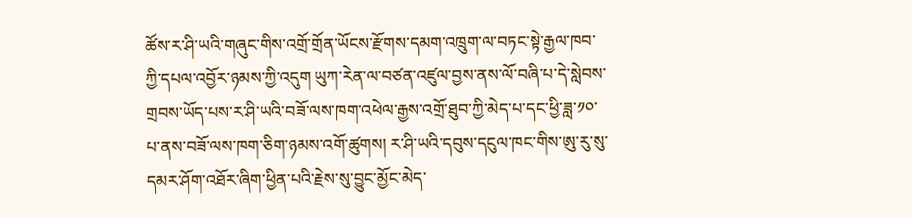ཚོས་ར་ཤི་ཡའི་གཞུང་གིས་འགྲོ་གྲོན་ཡོངས་རྫོགས་དམག་འཁྲུག་ལ་བཏང་སྟེ་རྒྱལ་ཁབ་ཀྱི་དཔལ་འབྱོར་ཉམས་ཀྱི་འདུག ཡུཀ་རེན་ལ་བཙན་འཛུལ་བྱས་ནས་ལོ་བཞི་པ་དེ་སླེབས་གྲབས་ཡོད་པས་ར་ཤི་ཡའི་བཟོ་ལས་ཁག་འཕེལ་རྒྱས་འགྲོ་ཐུབ་ཀྱི་མེད་པ་དང་ཕྱི་ཟླ་༡༠་པ་ནས་བཟོ་ལས་ཁག་ཅིག་ཉམས་འགོ་ཚུགས། ར་ཤི་ཡའི་དབུས་དངུལ་ཁང་གིས་ཨུ་རུ་སུ་དམར་ཤོག་འཐོར་ཞིག་ཕྱིན་པའི་རྗེས་སུ་བྱུང་མྱོང་མེད་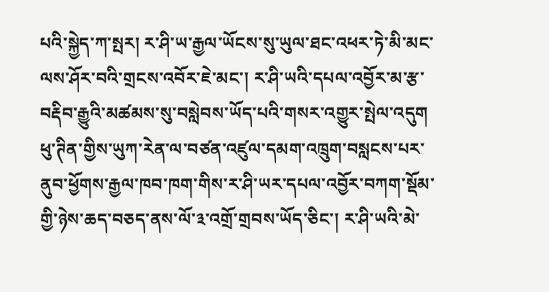པའི་སྐྱེད་ཀ་སྤར། ར་ཤི་ཡ་རྒྱལ་ཡོངས་སུ་ཡུལ་ཐང་འཕར་ཏེ་མི་མང་ལས་ཤོར་བའི་གྲངས་འབོར་ཇེ་མང་། ར་ཤི་ཡའི་དཔལ་འབྱོར་མ་རྩ་བརྡིབ་རྒྱུའི་མཚམས་སུ་བསླེབས་ཡོད་པའི་གསར་འགྱུར་སྤེལ་འདུག
ཕུ་ཊིན་གྱིས་ཡུཀ་རེན་ལ་བཙན་འཛུལ་དམག་འཁྲུག་བསླངས་པར་ནུབ་ཕྱོགས་རྒྱལ་ཁབ་ཁག་གིས་ར་ཤི་ཡར་དཔལ་འབྱོར་བཀག་སྡོམ་གྱི་ཉེས་ཆད་བཅད་ནས་ལོ་༣་འགྲོ་གྲབས་ཡོད་ཅིང་། ར་ཤི་ཡའི་མེ་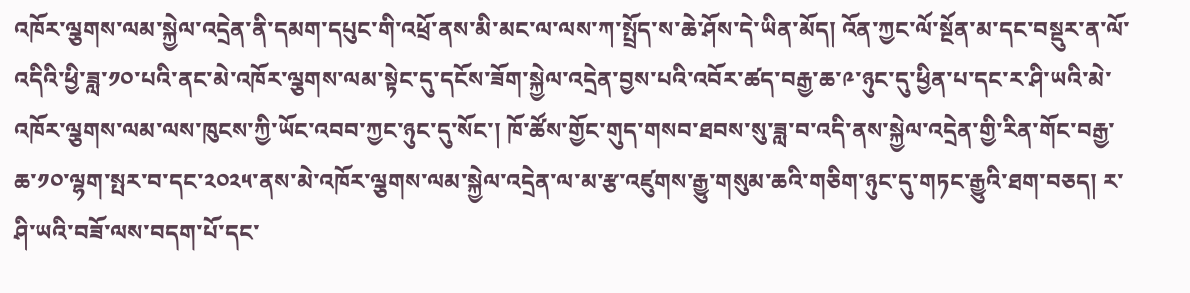འཁོར་ལྕགས་ལམ་སྐྱེལ་འདྲེན་ནི་དམག་དཔུང་གི་འཕྲོ་ནས་མི་མང་ལ་ལས་ཀ་སྤྲོད་ས་ཆེ་ཤོས་དེ་ཡིན་མོད། འོན་ཀྱང་ལོ་སྔོན་མ་དང་བསྡུར་ན་ལོ་འདིའི་ཕྱི་ཟླ་༡༠་པའི་ནང་མེ་འཁོར་ལྕགས་ལམ་སྟེང་དུ་དངོས་ཟོག་སྐྱེལ་འདྲེན་བྱས་པའི་འབོར་ཚད་བརྒྱ་ཆ་༩་ཉུང་དུ་ཕྱིན་པ་དང་ར་ཤི་ཡའི་མེ་འཁོར་ལྕགས་ལམ་ལས་ཁུངས་ཀྱི་ཡོང་འབབ་ཀྱང་ཉུང་དུ་སོང་། ཁོ་ཚོས་གྱོང་གུད་གསབ་ཐབས་སུ་ཟླ་བ་འདི་ནས་སྐྱེལ་འདྲེན་གྱི་རིན་གོང་བརྒྱ་ཆ་༡༠་ལྷག་སྤར་བ་དང་༢༠༢༥་ནས་མེ་འཁོར་ལྕགས་ལམ་སྐྱེལ་འདྲེན་ལ་མ་རྩ་འཛུགས་རྒྱུ་གསུམ་ཆའི་གཅིག་ཉུང་དུ་གཏང་རྒྱུའི་ཐག་བཅད། ར་ཤི་ཡའི་བཟོ་ལས་བདག་པོ་དང་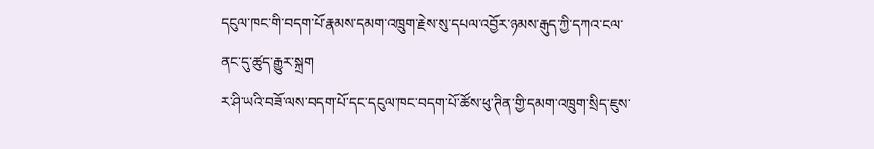དངུལ་ཁང་གི་བདག་པོ་རྣམས་དམག་འཁྲུག་རྗེས་སུ་དཔལ་འབྱོར་ཉམས་རྒུད་ཀྱི་དཀའ་ངལ་ནང་དུ་ཚུད་རྒྱུར་སྐྲག
ར་ཤི་ཡའི་བཟོ་ལས་བདག་པོ་དང་དངུལ་ཁང་བདག་པོ་ཚོས་ཕུ་ཊིན་གྱི་དམག་འཁྲུག་སྲིད་ཇུས་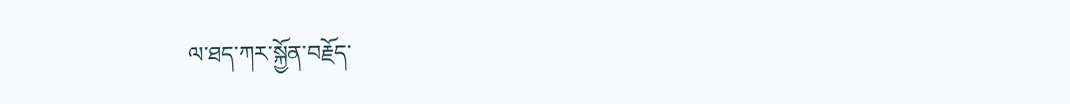ལ་ཐད་ཀར་སྐྱོན་བརྗོད་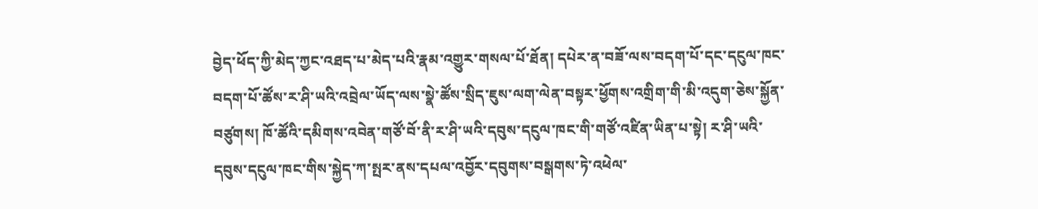བྱེད་ཕོད་ཀྱི་མེད་ཀྱང་འཐད་པ་མེད་པའི་རྣམ་འགྱུར་གསལ་པོ་ཐོན། དཔེར་ན་བཟོ་ལས་བདག་པོ་དང་དངུལ་ཁང་བདག་པོ་ཚོས་ར་ཤི་ཡའི་འབྲེལ་ཡོད་ལས་སྣེ་ཚོས་སྲིད་ཇུས་ལག་ལེན་བསྟར་ཕྱོགས་འགྲིག་གི་མི་འདུག་ཅེས་སྐྱོན་བཙུགས། ཁོ་ཚོའི་དམིགས་འབེན་གཙོ་བོ་ནི་ར་ཤི་ཡའི་དབུས་དངུལ་ཁང་གི་གཙོ་འཛིན་ཡིན་པ་སྟེ། ར་ཤི་ཡའི་དབུས་དངུལ་ཁང་གིས་སྐྱེད་ཀ་སྤར་ནས་དཔལ་འབྱོར་དབུགས་བསྒགས་ཏེ་འཕེལ་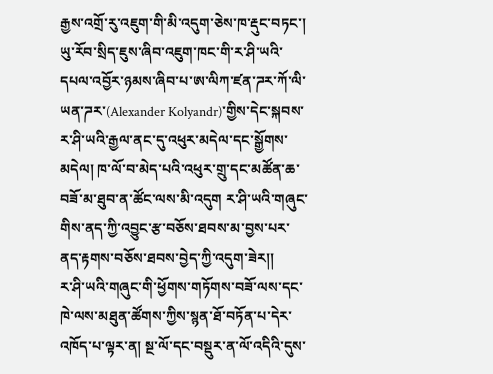རྒྱས་འགྲོ་རུ་འཇུག་གི་མི་འདུག་ཅེས་ཁ་རྡུང་བཏང་། ཡུ་རོབ་སྲིད་ཇུས་ཞིབ་འཇུག་ཁང་གི་ར་ཤི་ཡའི་དཔལ་འབྱོར་ཉམས་ཞིབ་པ་ཨ་ལིཀ་ཛན་ཌར་ཀོ་ལི་ཡན་ཌར་(Alexander Kolyandr)་གྱིས་དེང་སྐབས་ར་ཤི་ཡའི་རྒྱལ་ནང་དུ་འཕུར་མདེལ་དང་སྒྱོགས་མདེལ། ཁ་ལོ་བ་མེད་པའི་འཕུར་གྲུ་དང་མཚོན་ཆ་བཟོ་མ་ཐུབ་ན་ཚོང་ལས་མི་འདུག ར་ཤི་ཡའི་གཞུང་གིས་ནད་ཀྱི་འབྱུང་རྩ་བཅོས་ཐབས་མ་བྱས་པར་ནད་རྟགས་བཅོས་ཐབས་བྱེད་ཀྱི་འདུག་ཟེར།།
ར་ཤི་ཡའི་གཞུང་གི་ཕྱོགས་གཏོགས་བཟོ་ལས་དང་ཁེ་ལས་མཐུན་ཚོགས་ཀྱིས་སྙན་ཐོ་བཏོན་པ་དེར་འཁོད་པ་ལྟར་ན། སྔ་ལོ་དང་བསྡུར་ན་ལོ་འདིའི་དུས་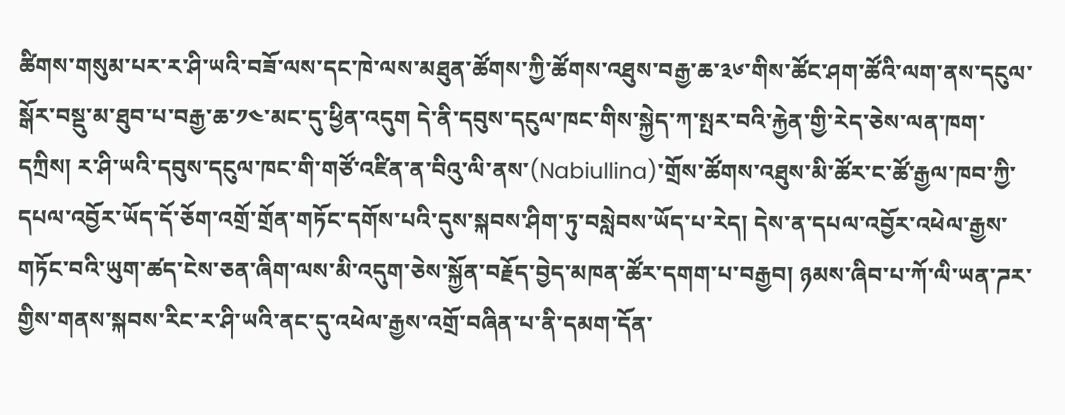ཚིགས་གསུམ་པར་ར་ཤི་ཡའི་བཟོ་ལས་དང་ཁེ་ལས་མཐུན་ཚོགས་ཀྱི་ཚོགས་འཐུས་བརྒྱ་ཆ་༣༦་གིས་ཚོང་ཤག་ཚོའི་ལག་ནས་དངུལ་སྒོར་བསྡུ་མ་ཐུབ་པ་བརྒྱ་ཆ་༡༤་མང་དུ་ཕྱིན་འདུག དེ་ནི་དབུས་དངུལ་ཁང་གིས་སྐྱེད་ཀ་སྤར་བའི་རྐྱེན་གྱི་རེད་ཅེས་ལན་ཁག་དཀྲིས། ར་ཤི་ཡའི་དབུས་དངུལ་ཁང་གི་གཙོ་འཛིན་ན་བིའུ་ལི་ནས་(Nabiullina)་གྲོས་ཚོགས་འཐུས་མི་ཚོར་ང་ཚོ་རྒྱལ་ཁབ་ཀྱི་དཔལ་འབྱོར་ཡོད་དོ་ཅོག་འགྲོ་གྲོན་གཏོང་དགོས་པའི་དུས་སྐབས་ཤིག་ཏུ་བསླེབས་ཡོད་པ་རེད། དེས་ན་དཔལ་འབྱོར་འཕེལ་རྒྱས་གཏོང་བའི་ཡུག་ཚད་ངེས་ཅན་ཞིག་ལས་མི་འདུག་ཅེས་སྐྱོན་བརྗོད་བྱེད་མཁན་ཚོར་དགག་པ་བརྒྱབ། ཉམས་ཞིབ་པ་ཀོ་ལི་ཡན་ཌར་གྱིས་གནས་སྐབས་རིང་ར་ཤི་ཡའི་ནང་དུ་འཕེལ་རྒྱས་འགྲོ་བཞིན་པ་ནི་དམག་དོན་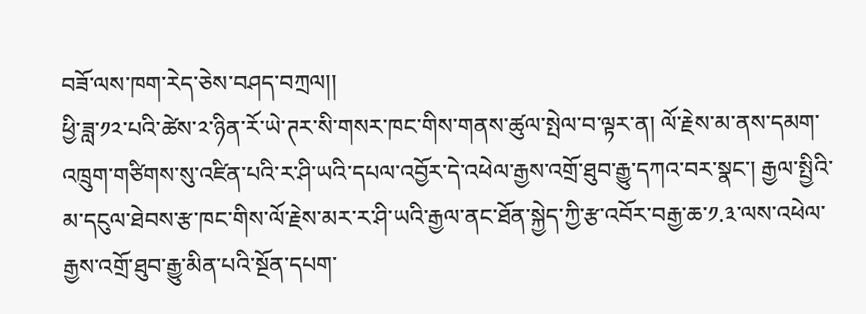བཟོ་ལས་ཁག་རེད་ཅེས་བཤད་བཀྲལ།།
ཕྱི་ཟླ་༡༢་པའི་ཚེས་༢་ཉིན་རོ་ཡེ་ཊར་སི་གསར་ཁང་གིས་གནས་ཚུལ་སྤེལ་བ་ལྟར་ན། ལོ་རྗེས་མ་ནས་དམག་འཁྲུག་གཙིགས་སུ་འཛིན་པའི་ར་ཤི་ཡའི་དཔལ་འབྱོར་དེ་འཕེལ་རྒྱས་འགྲོ་ཐུབ་རྒྱུ་དཀའ་བར་སྣང་། རྒྱལ་སྤྱིའི་མ་དངུལ་ཐེབས་རྩ་ཁང་གིས་ལོ་རྗེས་མར་ར་ཤི་ཡའི་རྒྱལ་ནང་ཐོན་སྐྱེད་ཀྱི་རྩ་འབོར་བརྒྱ་ཆ་༡.༣་ལས་འཕེལ་རྒྱས་འགྲོ་ཐུབ་རྒྱུ་མིན་པའི་སྔོན་དཔག་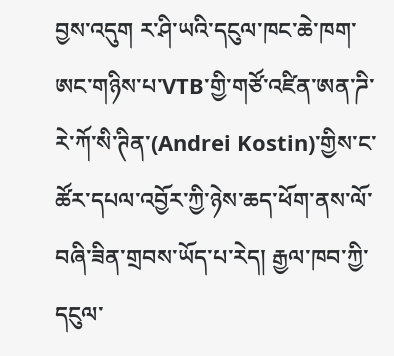བྱས་འདུག ར་ཤི་ཡའི་དངུལ་ཁང་ཆེ་ཁག་ཨང་གཉིས་པ་VTB་གྱི་གཙོ་འཛིན་ཨན་ཌི་རེ་ཀོ་སི་ཊིན་(Andrei Kostin)་གྱིས་ང་ཚོར་དཔལ་འབྱོར་ཀྱི་ཉེས་ཆད་ཕོག་ནས་ལོ་བཞི་ཟིན་གྲབས་ཡོད་པ་རེད། རྒྱལ་ཁབ་ཀྱི་དངུལ་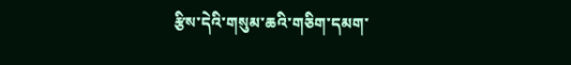རྩིས་དེའི་གསུམ་ཆའི་གཅིག་དམག་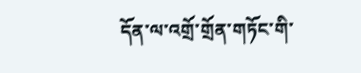དོན་ལ་འགྲོ་གྲོན་གཏོང་གི་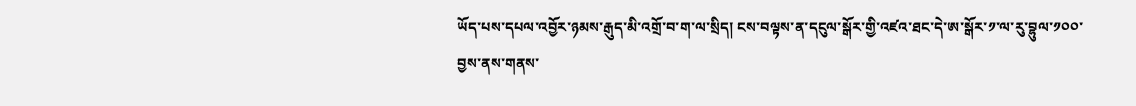ཡོད་པས་དཔལ་འབྱོར་ཉམས་རྒུད་མི་འགྲོ་བ་ག་ལ་སྲིད། ངས་བལྟས་ན་དངུལ་སྒོར་གྱི་འཛའ་ཐང་དེ་ཨ་སྒོར་༡་ལ་རུ་བྷུལ་༡༠༠་བྱས་ནས་གནས་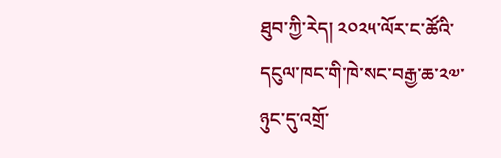ཐུབ་ཀྱི་རེད། ༢༠༢༥་ལོར་ང་ཚོའི་དངུལ་ཁང་གི་ཁེ་སང་བརྒྱ་ཆ་༢༧་ཉུང་དུ་འགྲོ་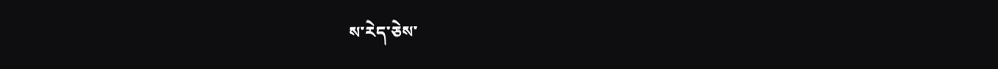ས་རེད་ཅེས་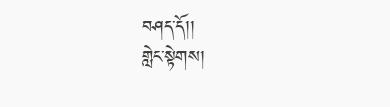བཤད་དོ།།
གླེང་སྟེགས།